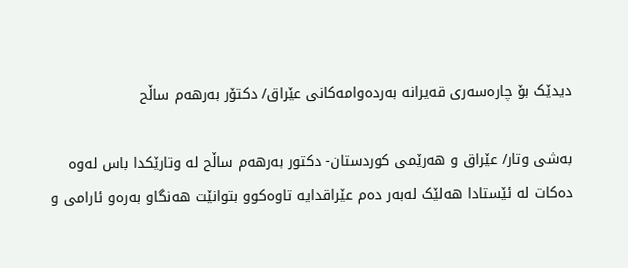دیدێک بۆ چاره‌سه‌ری قه‌یرانه‌ به‌رده‌وامه‌كانی عێراق/ دکتۆر به‌رهه‌م ساڵح

به‌شی وتار/ عێراق و هه‌رێمی کوردستان- دکتور به‌رهه‌م ساڵح له‌ وتارێکدا باس له‌وه‌ ده‌کات له‌ ئێستادا هه‌لێک له‌به‌ر ده‌م عێراقدایه‌ تاوه‌کوو بتوانێت هه‌نگاو به‌ره‌و ئارامی و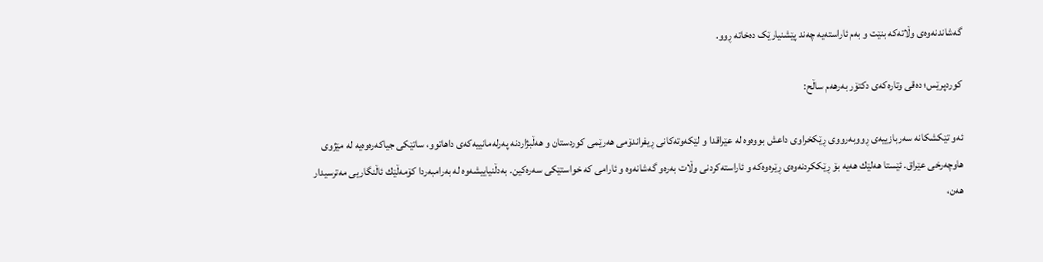گه‌شاندنه‌وه‌ی وڵاته‌که‌ بنێت و به‌م ئاراسته‌یه‌ چه‌ند پێشنیارێک ده‌خاته‌ ڕوو.

کوردپرێس؛ ده‌قی وتاره‌که‌ی دکتۆر به‌رهه‌م ساڵح:

ئه‌و تێكشكانه‌ سه‌ربازییه‌ی ڕووبه‌رووی ڕێكخراوی داعش بووه‌وه‌ له‌ عێراقدا و لێكه‌وته‌كانی ڕیفراندۆمی هه‌رێمی كوردستان و هه‌ڵبژاردنه‌ په‌رله‌مانییه‌كه‌ی داهاتوو، ساتێكی جیاكه‌ره‌وه‌یه‌ له‌ مێژوی هاوچه‌رخی عێراق. ئێستا هه‌لێك هه‌یه‌ بۆ ڕێككردنه‌وه‌ی ڕێره‌وه‌كه‌ و ئاراسته‌كردنی وڵات به‌ره‌و گه‌شانه‌وه‌ و ئارامی كه‌ خواستێكی سه‌ره‌كین. به‌دڵنیاییشه‌وه‌ له‌ به‌رامبه‌ردا كۆمه‌ڵێك ئاڵنگاریی مه‌ترسیدار هه‌ن،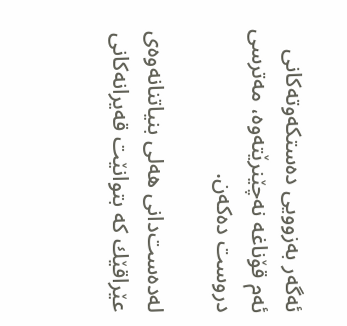ئه‌گه‌ر به‌زوویی ده‌ستكه‌وته‌كانی ئه‌م قۆناغه‌ نه‌چێنرێته‌وه، مه‌ترسی دروست ده‌كه‌ن.

له‌ده‌ست‌دانی هه‌لی بنیاتنانه‌وه‌ی عێراقێك كه‌ بتوانێت قه‌یرانه‌كانی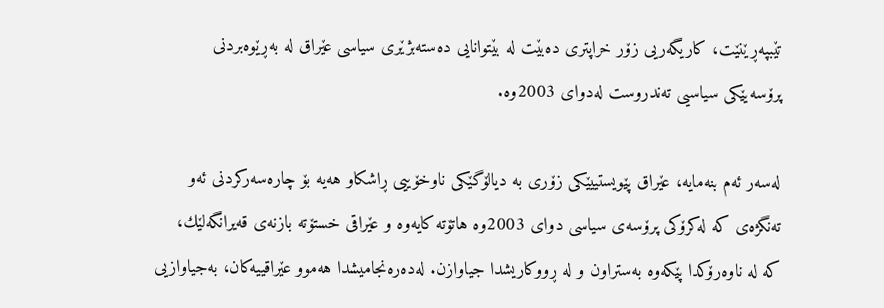تێبپه‌ڕێنێت، كاریگه‌ریی زۆر خراپتری ده‌بێت له‌ بێتوانایی ده‌سته‌بژێری سیاسی عێراق له‌ به‌ڕێوه‌بردنی پرۆسه‌یێكی سیاسیی ته‌ندروست له‌دوای 2003وه‌.

له‌سه‌ر ئه‌م بنه‌مایه‌، عێراق پێویستییێكی زۆری به‌ دیالۆگێكی ناوخۆییی ڕاشكاو هه‌یه‌ بۆ چاره‌سه‌ركردنی ئه‌و ته‌نگژه‌ی كه‌ له‌كرۆكی پرۆسه‌ی سیاسی دوای 2003وه‌ هاتۆته‌ كایه‌وه‌ و عێراقی خستۆته‌ بازنه‌ی قه‌یرانگه‌لێك، كه‌ له‌ ناوه‌رۆكدا پێكه‌وه‌ به‌ستراون و له‌ ڕووكاریشدا جیاوازن. له‌ده‌ره‌نجامیشدا هه‌موو عێراقییه‌كان، به‌جیاوازیی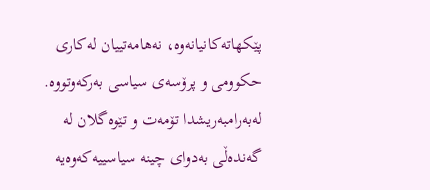پێكهاته‌كانیانه‌وه‌، نه‌هامه‌تییان له‌كاری حكوومی و پرۆسه‌ی سیاسی به‌ركه‌وتووه‌. له‌به‌رامبه‌ریشدا تۆمه‌ت و تێوه‌گلان له‌ گه‌نده‌ڵی به‌دوای چینه‌ سیاسییه‌كه‌وه‌یه‌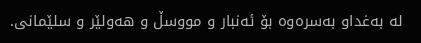له‌ به‌غداو به‌سره‌وه‌ بۆ ‌ئه‌نبار و‌ مووسڵ و هه‌ولێر و سلێمانی.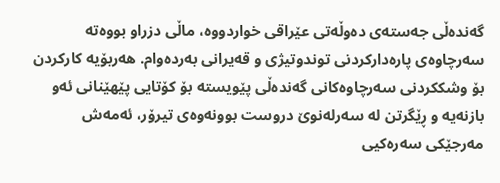گه‌نده‌ڵی جه‌سته‌ی ده‌وڵه‌تی عێراقی خواردووه‌، ماڵی دزراو بووه‌ته‌ سه‌رچاوه‌ی پاره‌داركردنی توندوتیژی و قه‌یرانی به‌رده‌وام. هه‌ربۆیه‌ كاركردن بۆ وشككردنی سه‌رچاوه‌كانی گه‌نده‌ڵی پێویسته‌ بۆ كۆتایی پێهێنانی ئه‌و بازنه‌یه‌ و ڕێگرتن له سه‌رله‌نوێ ‌دروست بوونه‌وه‌ی تیرۆر، ئه‌مه‌ش مه‌رجێكی سه‌ره‌كیی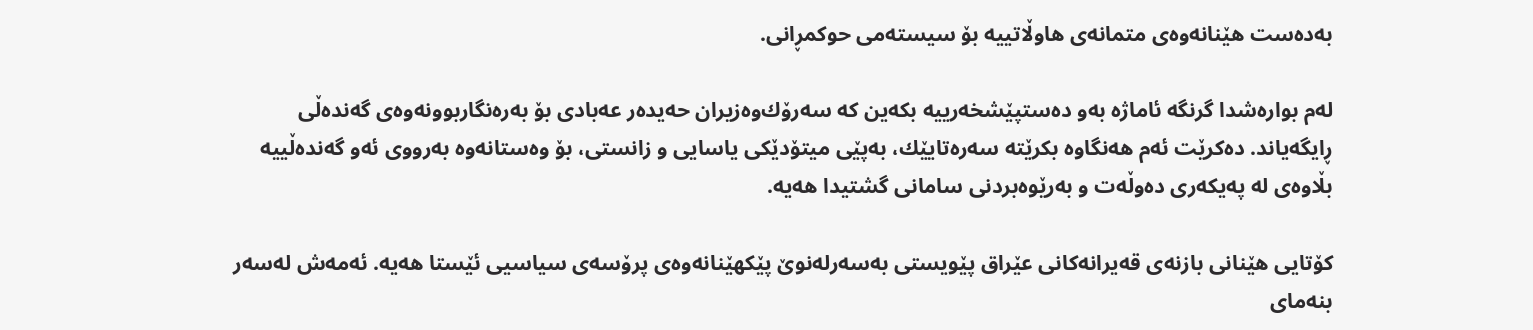به‌ده‌ست هێنانه‌وه‌ی متمانه‌ی هاوڵاتییه‌ بۆ سیسته‌می حوكمڕانی.

له‌م بواره‌شدا گرنگه‌ ئاماژه‌ به‌و ده‌ستپێشخه‌رییه‌ بكه‌ین كه‌ سه‌رۆك‌وه‌زیران حه‌یده‌ر عه‌بادی بۆ به‌ره‌نگاربوونه‌وه‌ی گه‌نده‌ڵی ڕایگه‌یاند. ده‌كرێت ئه‌م هه‌نگاوه‌ بكرێته‌ سه‌ره‌تایێك، به‌پێی میتۆدێكی یاسایی و زانستی، بۆ وه‌ستانه‌وه‌ به‌رووی ئه‌و گه‌نده‌ڵییه‌ بڵاوه‌ی له‌ په‌یكه‌ری ده‌وڵه‌ت و به‌رێوه‌بردنی سامانی گشتیدا هه‌یه‌.

كۆتایی هێنانی بازنه‌ی قه‌یرانه‌كانی عێراق پێویستی به‌سه‌رله‌نوێ پێكهێنانه‌وه‌ی پرۆسه‌ی سیاسیی ئێستا هه‌یه‌. ئه‌مه‌ش له‌سه‌ر بنه‌مای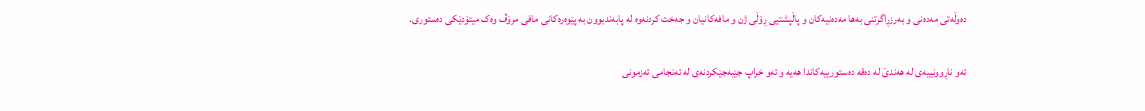ده‌وڵه‌تی مه‌ده‌نی و به‌رزڕاگرتنی به‌ها مه‌ده‌نیه‌كان و پاڵپشتیی ڕۆڵی ژن و مافه‌كانیان و جه‌خت كردنه‌وه‌ له‌ پابه‌ندبوون به‌ پێوه‌ره‌كانی مافی مرۆڤ وه‌ک میتۆدێكی ده‌ستوری.

ئه‌و ناڕوونییه‌ی له‌ هه‌ندێ له‌ ده‌قه‌ ده‌ستورییه‌كاندا هه‌یه‌ و ئه‌و خراپ جێبه‌جێكردنه‌ی له‌ ئه‌نجامی ئه‌زمونی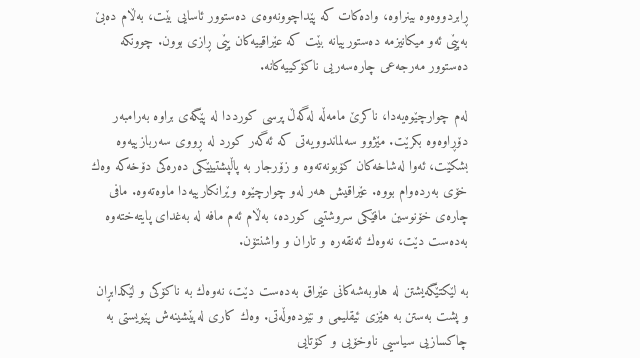ڕابردووه‌وه‌ بینراوه‌، واده‌كات كه‌ پێداچوونه‌وه‌ی ده‌ستوور ئاسایی بێت، به‌ڵام ده‌بێ به‌پێی ئه‌و میكانیزمه‌ ده‌ستورییانه‌ بێت كه‌ عێراقییه‌كان پێی ڕازی بوون. چوونكه‌ ده‌ستوور مه‌رجه‌عی چاره‌سه‌ریی ناكۆكییه‌كانه‌.

له‌م چوارچێوه‌یه‌دا، ناكرێ مامه‌ڵه‌ له‌گه‌ڵ پرسی كورددا له‌ پێگه‌ی براوه‌ به‌رامبه‌ر دۆڕاوه‌وه‌ بكرێت. مێژوو سه‌لماندوویه‌تی كه‌ ئه‌گه‌ر كورد له‌ ڕووی سه‌ربازییه‌وه‌ بشكێت، ئه‌وا له‌شاخه‌كان كۆبونه‌ته‌وه‌ و زۆرجار به‌ پاڵپشتییێكی ده‌ره‌كی دۆخه‌كه‌ وه‌ك خۆی به‌رده‌وام بووه‌. عێراقیش هه‌ر له‌و چوارچێوه‌ وێرانكارییه‌دا ماوه‌ته‌وه‌. مافی چاره‌ی خۆنوسین مافێكی سروشتیی كورده‌، به‌ڵام ئه‌م مافه‌ له‌ به‌غدای پایته‌خته‌وه‌ به‌ده‌ست دێت، نه‌وه‌ك ئه‌نقه‌ره‌ و تاران و واشنتۆن.

به‌ لێكتێگه‌یشتن له‌ هاوبه‌شه‌كانی عێراق به‌ده‌ست دێت، نه‌وه‌ك به‌ ناكۆكی و لێكدابڕان و پشت به‌ستن به‌ هێزی ئیقلیمی و نێوده‌وڵه‌تی. وه‌ك كاری له‌پێشینه‌ش پێویستی به‌ چاكسازیی سیاسیی ناوخۆیی و كۆتایی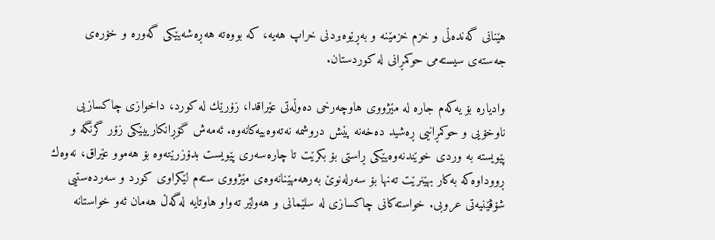هێنانی گه‌نده‌ڵی و خزم خزمێنه‌ و به‌ڕێوه‌بردنی خراپ هه‌یه‌، كه‌ بووه‌ته‌ هه‌ڕه‌شه‌یێكی گه‌وره‌ و خۆره‌ی جه‌سته‌ی سیسته‌می حوكمڕانی له‌ كوردستان.

وادیاره‌ بۆ یه‌كه‌م جاره‌ له‌ مێژووی هاوچه‌رخی ده‌وڵه‌تی عێراقدا، زۆرێك له‌ كورد، داخوازی چاكسازیی ناوخۆیی و حوكمڕانیی ڕه‌شید ده‌خه‌نه‌ پێش دروشمه‌ نه‌ته‌وه‌ییه‌كانه‌وه‌. ئه‌مه‌ش گۆڕانكارییێكی زۆر گرنگه و پێویسته‌ به‌ وردی خوێندنه‌وه‌یێكی ڕاستی بۆ بكرێت تا چاره‌سه‌ری پێویست بدۆزرێته‌وه‌ بۆ هه‌موو عێراق، نه‌وه‌ك ڕووداوه‌كه‌ به‌كار بهێنرێت ته‌نها بۆ سه‌رله‌نوێ به‌رهه‌مهێنانه‌وه‌ی مێژووی سته‌م لێكراوی كورد و سه‌رده‌ستیی شۆڤێنیه‌تی عروبی. خواسته‌كانی چاكسازی له‌ سلێمانی و هه‌ولێر ته‌واو هاوتایه‌ له‌گه‌ڵ هه‌مان ئه‌و خواستانه‌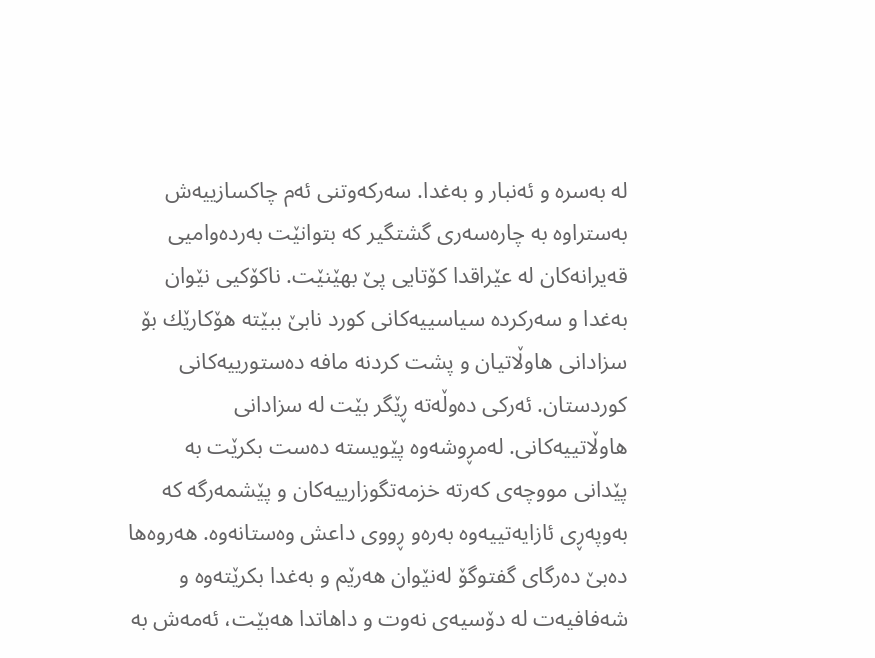له‌ به‌سره‌ و ئه‌نبار و به‌غدا. سه‌ركه‌وتنی ئه‌م چاكسازییه‌ش به‌ستراوه‌ به‌ چاره‌سه‌ری گشتگیر كه‌ بتوانێت به‌رده‌وامیی قه‌یرانه‌كان له‌ عێراقدا كۆتایی پێ بهێنێت. ناكۆكیی نێوان به‌غدا و سه‌ركرده‌ سیاسییه‌كانی كورد نابێ ببێته‌ هۆكارێك بۆ سزادانی هاوڵاتیان و پشت كردنه‌ مافه‌ ده‌ستورییه‌كانی كوردستان. ئه‌ركی ده‌وڵه‌ته‌ ڕێگر بێت له‌ سزادانی هاوڵاتییه‌كانی. له‌مڕوشه‌وه‌ پێویسته‌ ده‌ست بكرێت به‌ پێدانی مووچه‌ی كه‌رته‌ خزمه‌تگوزارییه‌كان و پێشمه‌رگه‌ كه‌ به‌وپه‌ڕی ئازایه‌تییه‌وه‌ به‌ره‌و ڕووی داعش وه‌ستانه‌وه‌. هه‌روه‌ها ده‌بێ ده‌رگای گفتوگۆ له‌نێوان هه‌رێم و به‌غدا بكرێته‌وه‌ و شه‌فافیه‌ت له‌ دۆسیه‌ی نه‌وت و داهاتدا هه‌بێت، ئه‌مه‌ش به‌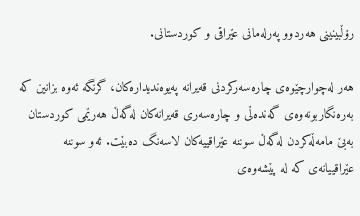رۆڵبینینی هه‌ردوو په‌رله‌مانی عێراقی و كوردستانی.

هه‌ر له‌چوارچێوه‌ی چاره‌سه‌ركردنی قه‌یرانه‌ په‌یوه‌ندیداره‌كان، گرنگه‌ ئه‌وه‌ بزانین كه‌ به‌ره‌نگاربونه‌وه‌ی گه‌نده‌ڵی و چاره‌سه‌ری قه‌یرانه‌كان له‌گه‌ڵ هه‌رێمی كوردستان به‌بێ مامه‌ڵه‌كردن له‌گه‌ڵ سوننه‌ عێراقییه‌كان لاسه‌نگ ده‌بێت. ئه‌و سوننه‌ عێراقییانه‌ی كه‌ له‌ پێشه‌وه‌ی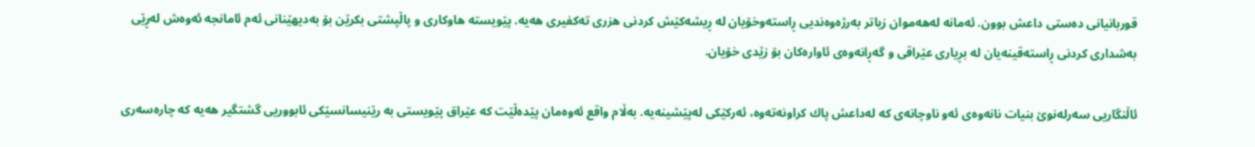قوربانیانی ده‌ستی داعش بوون. ئه‌مانه‌ له‌هه‌موان زیاتر به‌رژه‌وه‌ندیی ڕاسته‌وخۆیان له‌ ڕیشه‌كێش كردنی هزری ته‌كفیری هه‌یه‌. پێویسته‌ هاوكاری و پاڵپشتی بكرێن بۆ به‌دیهێنانی ئه‌م ئامانجه‌ ئه‌وه‌ش له‌ڕێی به‌شداری كردنی ڕاسته‌قینه‌یان له‌ بڕیاری عێراقی و گه‌ڕانه‌وه‌ی ئاواره‌كان بۆ زێدی خۆیان.

ئاڵنگاریی سه‌رله‌نوێ بنیات نانه‌وه‌ی ئه‌و ناوچانه‌ی كه‌ له‌داعش پاك كراونه‌ته‌وه‌، ئه‌ركێكی له‌پێشینه‌یه‌. به‌ڵام واقع ئه‌وه‌مان پێده‌ڵێت كه‌ عێراق پێویستی به‌ رێنیسانسێكی ئابووریی گشتگیر هه‌یه‌ كه‌ چاره‌سه‌ری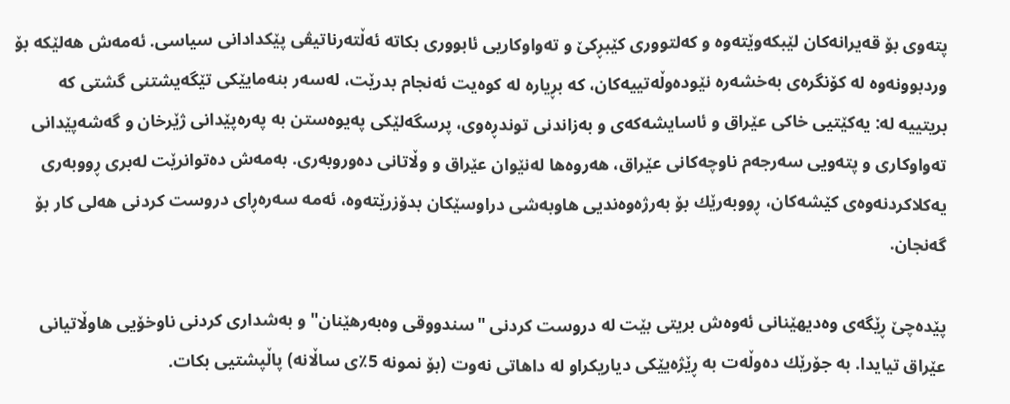پته‌وی بۆ قه‌یرانه‌كان لێبكه‌وێته‌وه‌ و كه‌لتووری كێبڕكێ و ته‌واوكاریی ئابووری بكاته‌ ئه‌ڵته‌رناتیڤی پێكدادانی سیاسی. ئه‌مه‌ش هه‌لێكه‌ بۆ وردبوونه‌وه‌ له‌ كۆنگره‌ی به‌خشه‌ره‌ نێوده‌وڵه‌تییه‌كان، كه‌ بڕیاره‌ له‌ كوه‌یت ئه‌نجام بدرێت، له‌سه‌ر بنه‌مایێكی تێگه‌یشتنی گشتی كه‌ بریتییه‌ له‌: یه‌كێتیی خاكی عێراق و ئاسایشه‌كه‌ی و به‌زاندنی توندڕه‌وی، پرسگه‌لێكی په‌یوه‌ستن به‌ په‌ره‌پێدانی ژێرخان و گه‌شه‌پێدانی ته‌واوكاری و پته‌ویی سه‌رجه‌م ناوچه‌كانی عێراق، هه‌روه‌ها له‌نێوان عێراق و وڵاتانی ده‌وروبه‌ری. به‌مه‌ش ده‌توانرێت له‌بری ڕووبه‌ری یه‌كلاكردنه‌وه‌ی كێشه‌كان، ڕووبه‌رێك بۆ به‌رژه‌وه‌ندیی هاوبه‌شی دراوسێكان بدۆزرێته‌وه‌، ئه‌مه‌ سه‌ره‌ڕای دروست كردنی هه‌لی كار بۆ گه‌نجان.

پێده‌چێ ڕێگه‌ی وه‌دیهێنانی ئه‌وه‌ش بریتی بێت له‌ دروست كردنی "سندووقی وه‌به‌رهێنان" و به‌شداری كردنی ناوخۆیی هاوڵاتیانی عێراق تیایدا. به‌ جۆرێك ده‌وڵه‌ت به‌ ڕێژه‌یێكی دیاریكراو له‌ داهاتی نه‌وت (بۆ نمونه‌ 5٪ی ساڵانه‌) پاڵپشتیی بكات.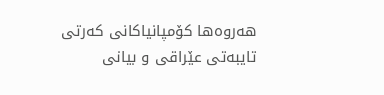هه‌روه‌ها كۆمپانیاكانی كه‌رتی تایبه‌تی عێراقی و بیانی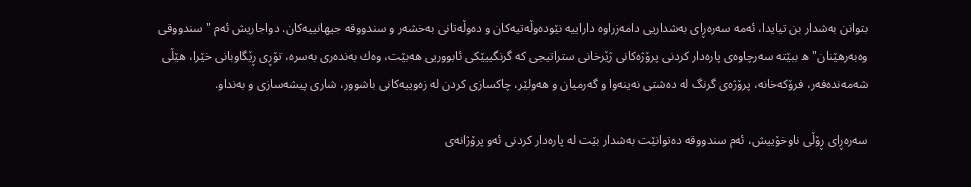بتوانن به‌شدار بن تیایدا، ئه‌مه‌ سه‌ره‌ڕای به‌شداریی دامه‌زراوه‌ داراییه‌ نێوده‌وڵه‌تیه‌كان و ده‌وڵه‌تانی به‌خشه‌ر و سندووقه‌ جیهانییه‌كان. دواجاریش ئه‌م "سندووقی وه‌به‌رهێنان"ه‌ ببێته‌ سه‌رچاوه‌ی پاره‌دار كردنی پرۆژه‌كانی ژێرخانی ستراتیجی كه‌ گرنگییێكی ئابووریی هه‌بێت، وه‌ك به‌نده‌ری به‌سره‌، تۆڕی ڕێگاوبانی خێرا، هێڵی شه‌مه‌نده‌فه‌ر، فرۆكه‌خانه‌، پرۆژه‌ی گرنگ له‌ ده‌شتی نه‌ینه‌وا و گه‌رمیان و هه‌ولێر، چاكسازی كردن له‌ زه‌وییه‌كانی باشوور، شاری پیشه‌سازی و به‌نداو.

سه‌ره‌ڕای ڕۆڵی ناوخۆییش، ئه‌م سندووقه‌ ده‌توانێت به‌شدار بێت له‌ پاره‌دار كردنی ئه‌و پرۆژانه‌ی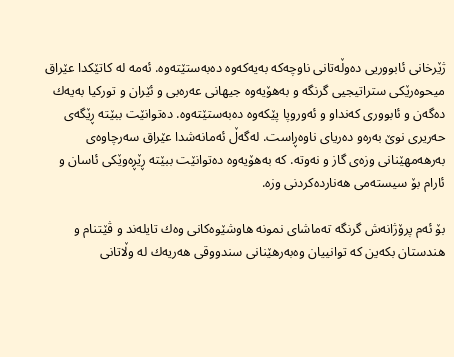ژێرخانی ئابووریی ده‌وڵه‌تانی ناوچه‌كه‌ به‌یه‌كه‌وه‌ ده‌به‌ستێته‌وه‌. ئه‌مه‌ له‌ كاتێكدا ‌عێراق میحوه‌رێكی ستراتیجیی گرنگه‌ و به‌هۆیه‌وه‌ جیهانی عه‌ره‌بی و ئێران و توركیا به‌یه‌ك ده‌گه‌ن و ئابووری كه‌نداو و ئه‌وروپا پێكه‌وه‌ ده‌به‌ستێته‌وه‌. ده‌توانێت ببێته‌ ڕێگه‌ی حه‌ریری نوێ به‌ره‌و ده‌ریای ناوه‌ڕاست. له‌گه‌ڵ ئه‌مانه‌شدا عێراق سه‌رچاوه‌ی به‌رهه‌مهێنانی وزه‌ی گاز و نه‌وته‌. كه‌ به‌هۆیه‌وه‌ ده‌توانێت ببێته‌ ڕێڕه‌وێكی ئاسان و ئارام بۆ سیسته‌می هه‌نارده‌كردنی وزه‌.

بۆ ئه‌م پرۆژانه‌ش گرنگه‌ ته‌ماشای نمونه‌ هاوشێوه‌كانی وه‌ك تایله‌ند و ڤێتنام و هندستان بكه‌ین كه‌ توانییان وه‌به‌رهێنانی سندووقی هه‌ریه‌ك له‌ وڵاتانی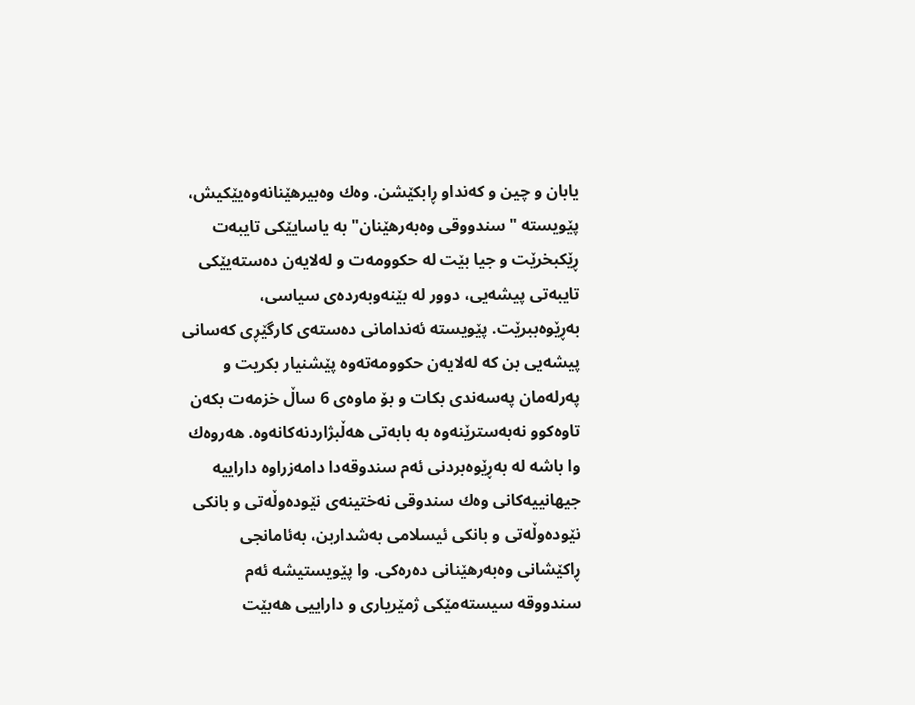یابان و چین و كه‌نداو ڕابكێشن. وه‌ك وه‌بیرهێنانه‌وه‌یێكیش، پێویسته‌ "سندووقی وه‌به‌رهێنان" به‌ یاسایێكی تایبه‌ت ڕێكبخرێت و جیا بێت له‌ حكوومه‌ت و له‌لایه‌ن ده‌سته‌یێكی تایبه‌تی پیشه‌یی، دوور له‌ بێنه‌وبه‌رده‌ی سیاسی، به‌ڕێوه‌ببرێت. پێویسته‌ ئه‌ندامانی ده‌سته‌ی كارگێڕی كه‌سانی پیشه‌یی بن كه‌ له‌لایه‌ن حكوومه‌ته‌وه‌ پێشنیار بكریت و په‌رله‌مان په‌سه‌ندی بكات و بۆ ماوه‌ی 6 ساڵ خزمه‌ت بكه‌ن تاوه‌كوو نه‌به‌سترێنه‌وه‌ به‌ بابه‌تی هه‌ڵبژاردنه‌كانه‌وه‌. هه‌روه‌ك وا باشه‌ له‌ به‌ڕێوه‌بردنی ئه‌م سندوقه‌دا دامه‌زراوه‌ داراییه‌ جیهانییه‌كانی وه‌ك سندوقی نه‌ختینه‌ی نێوده‌وڵه‌تی و بانكی نێوده‌وڵه‌تی و بانكی ئیسلامی به‌شداربن، به‌ئامانجی ڕاكێشانی وه‌به‌رهێنانی ده‌ره‌كی. وا پێویستیشه‌ ئه‌م سندووقه‌ سیسته‌مێكی ژمێریاری و داراییی هه‌بێت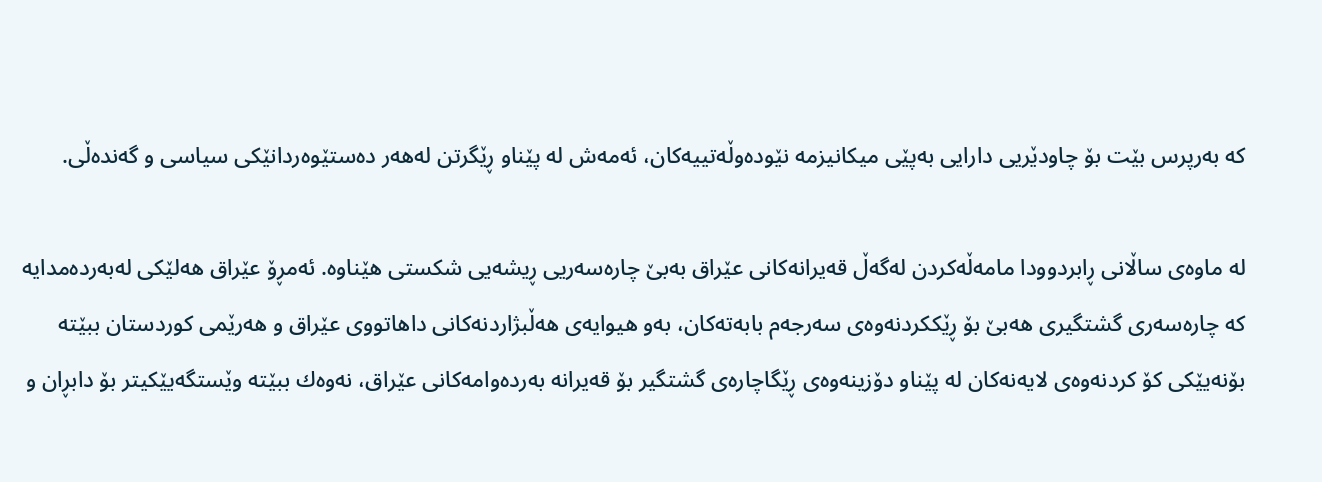كه‌ به‌رپرس بێت بۆ چاودێریی دارایی به‌پێی میكانیزمه‌ نێوده‌وڵه‌تییه‌كان، ئه‌مه‌ش له‌ پێناو ڕێگرتن له‌هه‌ر ده‌ستێوه‌ردانێكی سیاسی و گه‌نده‌ڵی.

له‌ ماوه‌ی ساڵانی ڕابردوودا مامه‌ڵه‌كردن له‌گه‌ڵ قه‌یرانه‌كانی عێراق به‌بێ چاره‌سه‌ریی ڕیشه‌یی شكستی هێناوه. ئه‌مڕۆ عێراق هه‌لێكی له‌به‌رده‌مدایه‌ كه‌ چاره‌سه‌ری گشتگیری هه‌بێ بۆ ڕێككردنه‌وه‌ی سه‌رجه‌م بابه‌ته‌كان، به‌و هیوایه‌ی هه‌ڵبژاردنه‌كانی داهاتووی عێراق و هه‌رێمی كوردستان ببێته‌ بۆنه‌یێكی كۆ كردنه‌وه‌ی لایه‌نه‌كان له‌ پێناو دۆزینه‌وه‌ی ڕێگاچاره‌ی گشتگیر بۆ قه‌یرانه‌ به‌رده‌وامه‌كانی عێراق، نه‌وه‌ك ببێته‌ وێستگه‌یێكیتر بۆ دابڕان و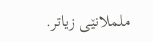ململانێی زیاتر.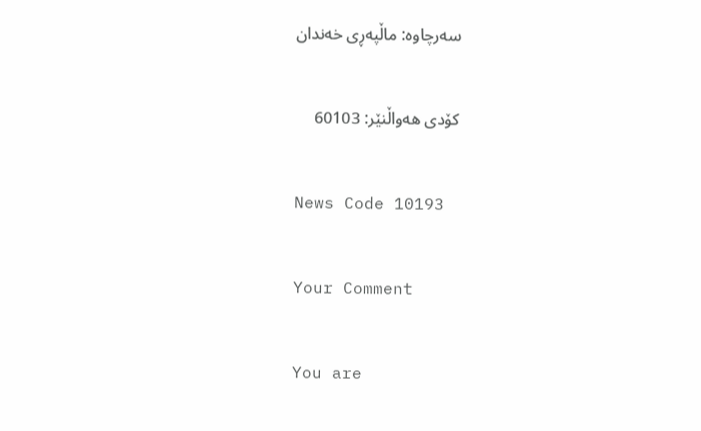سه‌رچاوه‌: ماڵپه‌ڕی خه‌ندان

کۆدی هه‌واڵنێر: 60103

News Code 10193

Your Comment

You are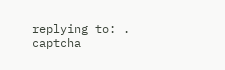replying to: .
captcha